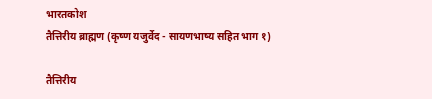भारतकोश
तैत्तिरीय ब्राह्मण (कृष्ण यजुर्वेद - सायणभाष्य सहित भाग १)

तैत्तिरीय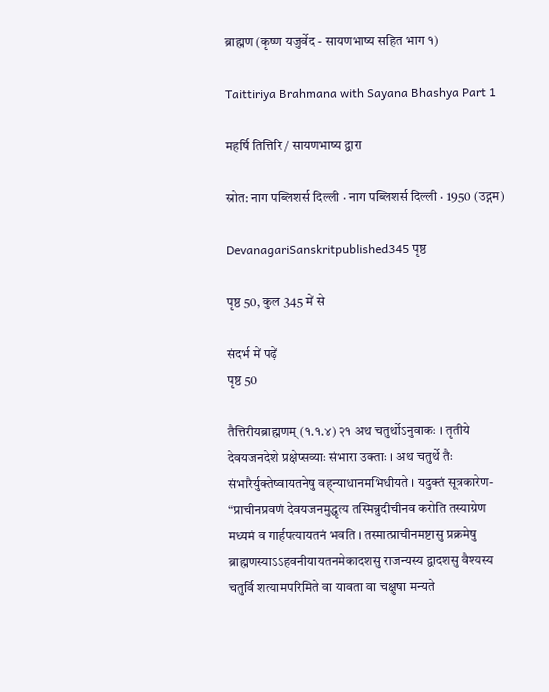ब्राह्मण (कृष्ण यजुर्वेद - सायणभाष्य सहित भाग १)

Taittiriya Brahmana with Sayana Bhashya Part 1

महर्षि तित्तिरि / सायणभाष्य द्वारा

स्रोत: नाग पब्लिशर्स दिल्ली · नाग पब्लिशर्स दिल्ली · 1950 (उद्गम)

DevanagariSanskritpublished345 पृष्ठ

पृष्ठ 50, कुल 345 में से

संदर्भ में पढ़ें
पृष्ठ 50

तैत्तिरीयब्राह्मणम् (१.१.४) २१ अथ चतुर्थोऽनुवाकः । तृतीये देवयजनदेशे प्रक्षेप्सव्याः संभारा उक्ताः । अथ चतुर्थे तैः संभारैर्युक्तेष्वायतनेषु वह्न्याधानमभिधीयते । यदुक्तं सूत्रकारेण- “प्राचीनप्रवणं देवयजनमुद्धृत्य तस्मिन्नुदीचीनव करोति तस्याग्रेण मध्यमं व गार्हपत्यायतनं भवति । तस्मात्प्राचीनमष्टासु प्रक्रमेषु ब्राह्मणस्याऽऽहवनीयायतनमेकादशसु राजन्यस्य द्वादशसु वैश्यस्य चतुर्वि शत्यामपरिमिते वा यावता वा चक्षुषा मन्यते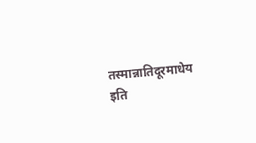तस्मान्नातिदूरमाधेय इति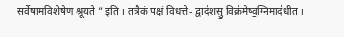सर्वेषामविशेषेण श्रूयते ” इति । तत्रैकं पक्षं विधत्ते- द्वाद॑शसु॒ विक्र॑मेष्व॒ग्निमाद॑धीत ।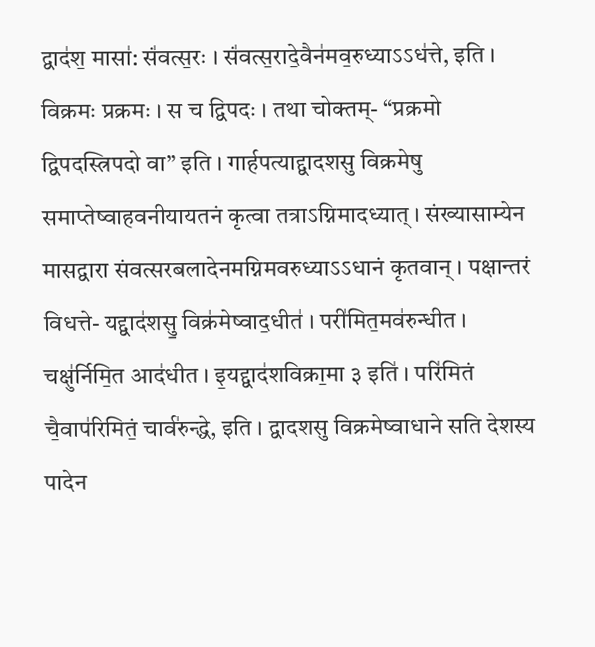द्वाद॑श॒ मासा॑: सं॑वत्स॒रः । सं॑वत्स॒रादे॒वैन॑मव॒रुध्याऽऽध॑त्ते, इति । विक्रमः प्रक्रमः । स च द्विपदः । तथा चोक्तम्- “प्रक्रमो द्विपदस्त्रिपदो वा” इति । गार्हपत्याद्द्वादशसु विक्रमेषु समाप्तेष्वाहवनीयायतनं कृत्वा तत्राऽग्निमादध्यात् । संख्यासाम्येन मासद्वारा संवत्सरबलादेनमग्निमवरुध्याऽऽधानं कृतवान् । पक्षान्तरं विधत्ते- यद्द्वाद॑शसु॒ विक्र॑मेष्वाद॒धीत॑ । परी॑मित॒मव॑रुन्धीत । चक्षु॑र्निमि॒त आद॑धीत । इ॒यद्द्वाद॑शविक्रा॒मा ३ इति॑ । परि॑मितं चै॒वाप॑रिमितं॒ चार्व॑रुन्द्धे, इति । द्वादशसु विक्रमेष्वाधाने सति देशस्य पादेन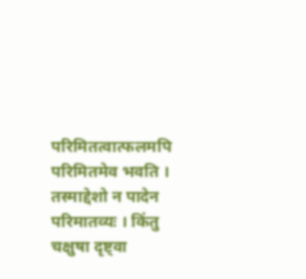परिमितत्वात्फलमपि परिमितमेव भवति । तस्माद्देशो न पादेन परिमातव्यः । किंतु चक्षुषा दृष्ट्वा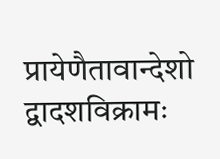प्रायेणैतावान्देशो द्वादशविक्रामः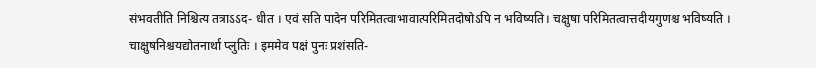संभवतीति निश्चित्य तत्राऽऽद- धीत । एवं सति पादेन परिमितत्वाभावात्परिमितदोषोऽपि न भविष्यति। चक्षुषा परिमितत्वात्तदीयगुणश्च भविष्यति । चाक्षुषनिश्चयद्योतनार्था प्लुतिः । इममेव पक्षं पुनः प्रशंसति-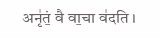अनृ॑तं॒ वै वा॒चा व॑दति ।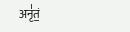अनृ॑तं॒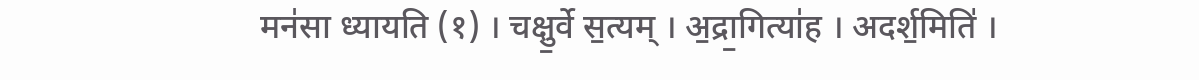मन॑सा ध्यायति (१) । चक्षु॒र्वे स॒त्यम् । अ॒द्रा॒गित्या॑ह । अदर्श॒मिति॑ ।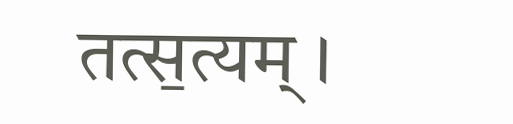तत्स॒त्यम् ।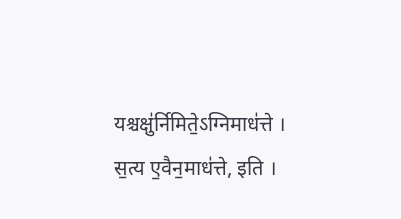यश्चक्षु॑र्निमिते॒ऽग्निमाध॑त्ते । स॒त्य ए॒वैन॒माध॑त्ते, इति ।